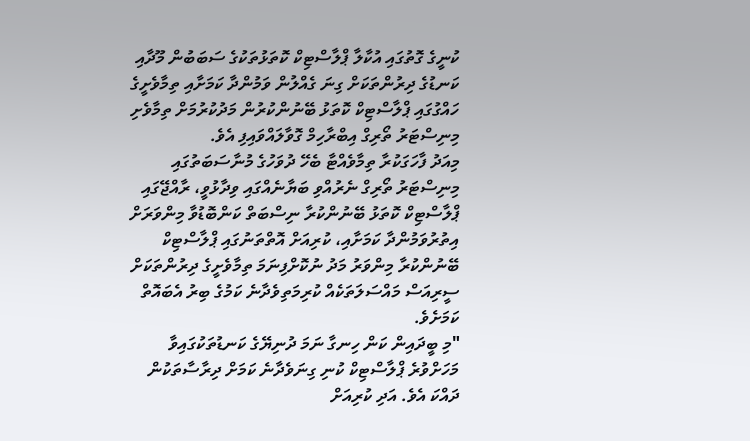ކުނީގެ ގޮތުގައި އުކާލާ ޕްލާސްޓިކް ކޮތަޅުތަކުގެ ސަބަބުން މޫދާއި ކަނޑުގެ ދިރުންތަކަށް ގިނަ ގެއްލުން ވަމުންދާ ކަމަށާއި ތިމާވެށީގެ ހައްގުގައި ޕްލާސްޓިކް ކޮތަޅު ބޭނުންކުރުން މަދުކުރުމަށް ތިމާވެށި މިނިސްޓަރު ތޯރިގް އިބްރާހިމް ގޮވާލައްވައިފި އެވެ.
މިއަދު ފާހަގަކުރާ ތިމާވެއްޓާ ބެހޭ ދުވަހުގެ މުނާސަބަތުގައި މިނިސްޓަރު ތޯރިގް ނެރުއްވި ބަޔާނެއްގައި ވިދާޅުވީ، ރާއްޖޭގައި ޕްލާސްޓިކް ކޮތަޅު ބޭނުންކުރާ ނިސްބަތް ކަންބޮޑުވާ މިންވަރަށް އިތުރުވަމުންދާ ކަމަށާއި، ކުރިއަށް އޮތްތަނުގައި ޕްލާސްޓިކް ބޭނުންކުރާ މިންވަރު މަދު ނުކޮށްފިނަމަ ތިމާވެށީގެ ދިރުންތަކަށް ސީރިއަސް މައްސަލަތަކެއް ކުރިމަތިވެދާނެ ކަމުގެ ބިރު އެބައޮތް ކަމަށެވެ.
"މި ބީދައިން ކަން ހިނގާ ނަމަ ދުނިޔޭގެ ކަނޑުތަކުގައިވާ މަހަށްވުރެ ޕްލާސްޓިކް ކުނި ގިނަވެދާނެ ކަމަށް ދިރާސާތަކުން ދައްކަ އެވެ. އަދި ކުރިއަށް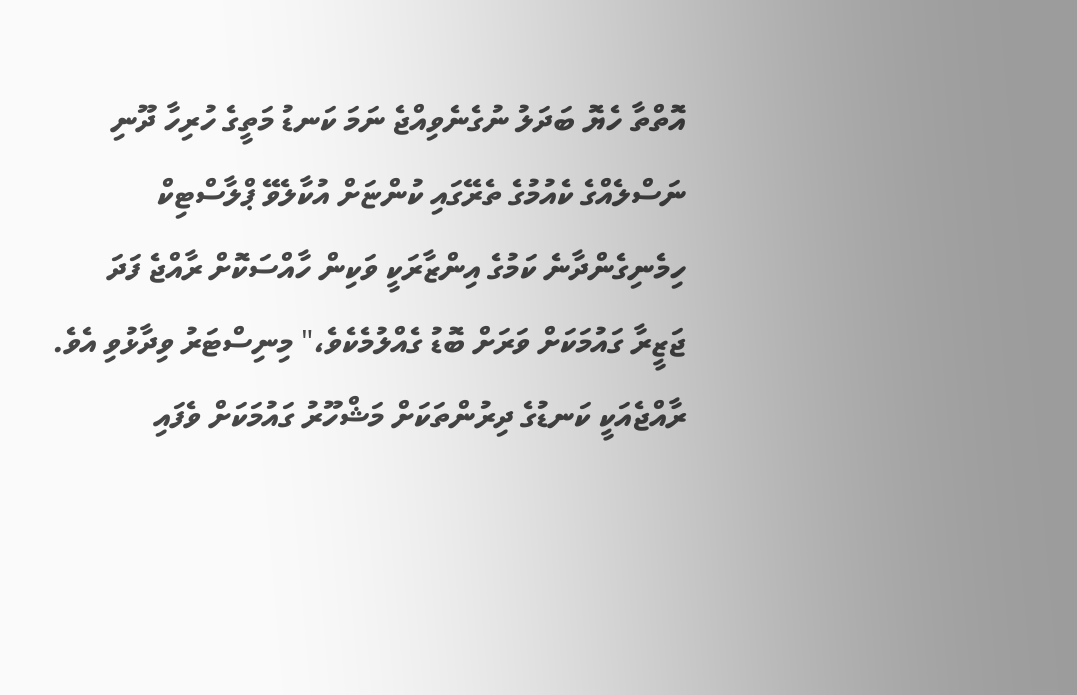އޮތްތާ ހެޔޮ ބަދަލު ނުގެނެވިއްޖެ ނަމަ ކަނޑު މަތީގެ ހުރިހާ ދޫނި ނަސްލެއްގެ ކެއުމުގެ ތެރޭގައި ކުންޏަށް އުކާލެވޭ ޕްލާސްޓިކް ހިމެނިގެންދާނެ ކަމުގެ އިންޒާރަކީ ވަކިން ހާއްސަކޮށް ރާއްޖެ ފަދަ ޖަޒީރާ ގައުމަކަށް ވަރަށް ބޮޑު ގެއްލުމެކެވެ،" މިނިސްޓަރު ވިދާޅުވި އެވެ.
ރާއްޖެއަކީ ކަނޑުގެ ދިރުންތަކަށް މަޝްހޫރު ގައުމަކަށް ވެފައި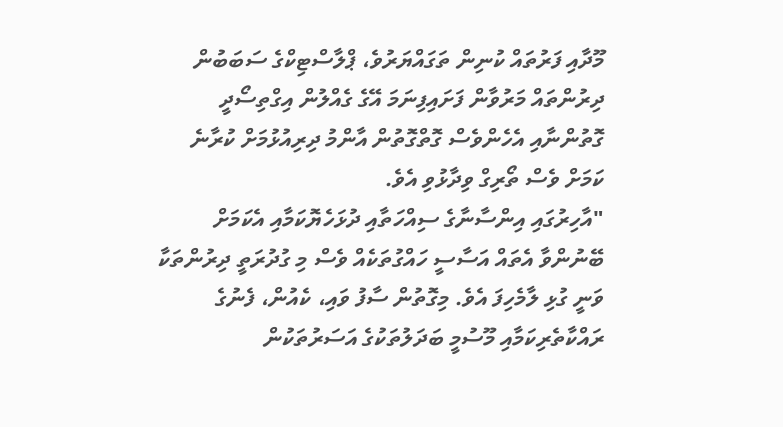މޫދާއި ފަރުތައް ކުނިން ތަގައްޔަރުވެ، ޕްލާސްޓިކްގެ ސަބަބުން ދިރުންތައް މަރުވާން ފަށައިފިނަމަ އޭގެ ގެއްލުން އިގްތިސޯދީ ގޮތުންނާއި އެހެންވެސް ގޮތްގޮތުން އާންމު ދިރިއުޅުމަށް ކުރާނެ ކަމަށް ވެސް ތޯރިގް ވިދާޅުވި އެވެ.
"އާހިރުގައި އިންސާނާގެ ސިއްހަތާއި ދުޅަހެޔޮކަމާއި އެކަމަށް ބޭނުންވާ އެތައް އަސާސީ ހައްގުތަކެއް ވެސް މި ގުދުރަތީ ދިރުންތަކާ ވަނީ ގުޅި ލާމެހިފަ އެވެ. މިގޮތުން ސާފު ވައި، ކެއުން، ފެނުގެ ރައްކާތެރިކަމާއި މޫސުމީ ބަދަލުތަކުގެ އަސަރުތަކުން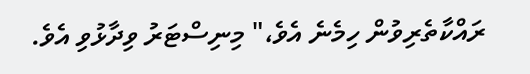ރައްކާތެރިވުން ހިމެނެ އެވެ،" މިނިސްޓަރު ވިދާޅުވި އެވެ.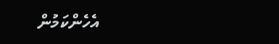އެހެންކަމުން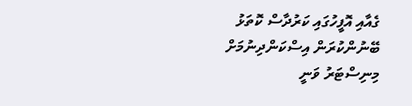ގެއާއި އޮފީހުގައި ކަރުދާސް ކޮތަޅު ބޭނުންކުރަން އިސްކަންދިނުމަށް މިނިސްޓަރު ވަނީ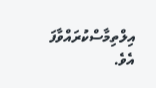އިލްތިމާސްކުރައްވާފަ އެވެ.